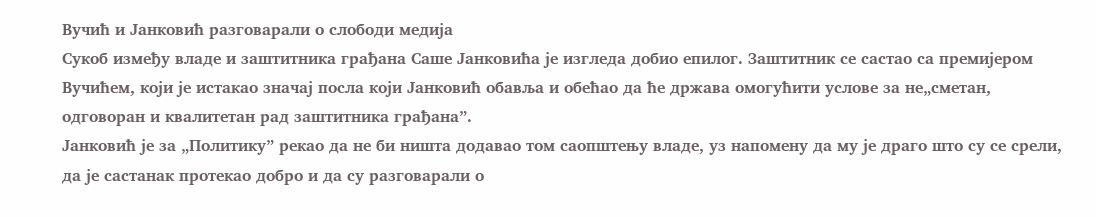Вучић и Јанковић разговарали о слободи медија
Сукоб између владе и заштитника грађана Саше Јанковића је изгледа добио епилог. Заштитник се састао са премијером Вучићем, који је истакао значај посла који Јанковић обавља и обећао да ће држава омогућити услове за не„сметан, одговоран и квалитетан рад заштитника грађана”.
Јанковић је за „Политику” рекао да не би ништа додавао том саопштењу владе, уз напомену да му је драго што су се срели, да је састанак протекао добро и да су разговарали о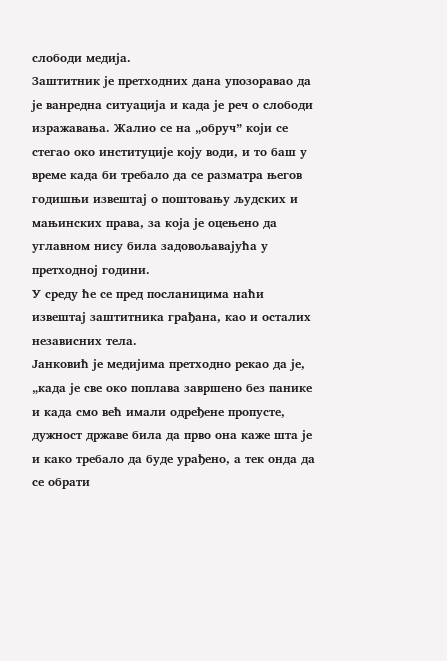слободи медија.
Заштитник је претходних дана упозоравао да је ванредна ситуација и када је реч о слободи изражавања. Жалио се на „обруч” који се стегао око институције коју води, и то баш у време када би требало да се разматра његов годишњи извештај о поштовању људских и мањинских права, за која је оцењено да углавном нису била задовољавајућа у претходној години.
У среду ће се пред посланицима наћи извештај заштитника грађана, као и осталих независних тела.
Јанковић је медијима претходно рекао да је, „када је све око поплава завршено без панике и када смо већ имали одређене пропусте, дужност државе била да прво она каже шта је и како требало да буде урађено, а тек онда да се обрати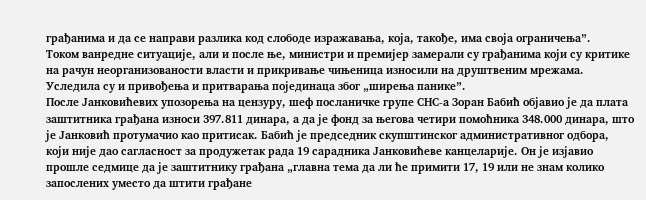грађанима и да се направи разлика код слободе изражавања, која, такође, има своја ограничења”.
Током ванредне ситуације, али и после ње, министри и премијер замерали су грађанима који су критике на рачун неорганизованости власти и прикривање чињеница износили на друштвеним мрежама. Уследила су и привођења и притварања појединаца због „ширења панике”.
После Јанковићевих упозорења на цензуру, шеф посланичке групе СНС-а Зоран Бабић објавио је да плата заштитника грађана износи 397.811 динара, а да је фонд за његова четири помоћника 348.000 динара, што је Јанковић протумачио као притисак. Бабић је председник скупштинског административног одбора, који није дао сагласност за продужетак рада 19 сарадника Јанковићеве канцеларије. Он је изјавио прошле седмице да је заштитнику грађана „главна тема да ли ће примити 17, 19 или не знам колико запослених уместо да штити грађане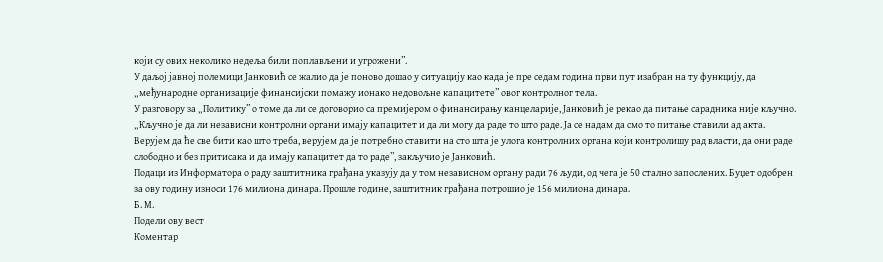који су ових неколико недеља били поплављени и угрожени”.
У даљој јавној полемици Јанковић се жалио да је поново дошао у ситуацију као када је пре седам година први пут изабран на ту функцију, да „међународне организације финансијски помажу ионако недовољне капацитете” овог контролног тела.
У разговору за „Политику” о томе да ли се договорио са премијером о финансирању канцеларије, Јанковић је рекао да питање сарадника није кључно.
„Кључно је да ли независни контролни органи имају капацитет и да ли могу да раде то што раде. Ја се надам да смо то питање ставили ад акта. Верујем да ће све бити као што треба, верујем да је потребно ставити на сто шта је улога контролних органа који контролишу рад власти, да они раде слободно и без притисака и да имају капацитет да то раде”, закључио је Јанковић.
Подаци из Информатора о раду заштитника грађана указују да у том независном органу ради 76 људи, од чега је 50 стално запослених. Буџет одобрен за ову годину износи 176 милиона динара. Прошле године, заштитник грађана потрошио је 156 милиона динара.
Б. М.
Подели ову вест
Комeнтар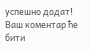успeшно додат!
Ваш комeнтар ћe бити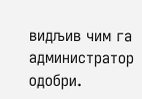видљив чим га администратор одобри.